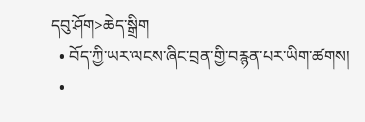དབུ་ཤོག>ཆེད་སྒྲིག
  • བོད་ཀྱི་ཡར་ལངས་ཞིང་བྲན་གྱི་བརྙན་པར་ཡིག་ཚགས།
  •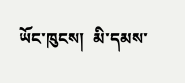ཡོང་ཁུངས།  མི་དམས་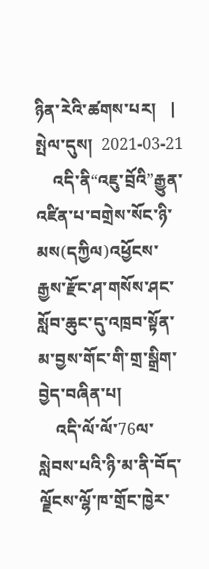ཉིན་རེའི་ཚགས་པར།   |     སྤེལ་དུས།  2021-03-21
    འདི་ནི“འཇུ་བྲོའི”རྒྱུན་འཛིན་པ་བགྲེས་སོང་ཉི་མས(དཀྱིལ)འཕྱོངས་རྒྱས་རྫོང་ཤ་གསོས་ཤང་སློབ་ཆུང་དུ་འཁྲབ་སྟོན་མ་བྱས་གོང་གི་གྲ་སྒྲིག་བྱེད་བཞིན་པ།
    འདི་ལོ་ལོ་76ལ་སླེབས་པའི་ཉི་མ་ནི་བོད་ལྗོངས་ལྷོ་ཁ་གྲོང་ཁྱེར་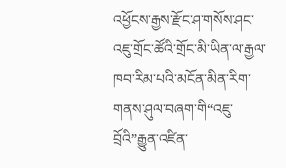འཕྱོངས་རྒྱས་རྫོང་ཤ་གསོས་ཤང་འཇུ་གྲོང་ཚོའི་གྲོང་མི་ཡིན་ལ་རྒྱལ་ཁབ་རིམ་པའི་མངོན་མིན་རིག་གནས་ཤུལ་བཞག་གི“འཇུ་བྲོའི”རྒྱུན་འཛིན་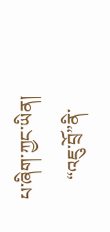པ་ཞིག་ཀྱང་ཡིན།
    “འཇུ་བྲོ”ནི་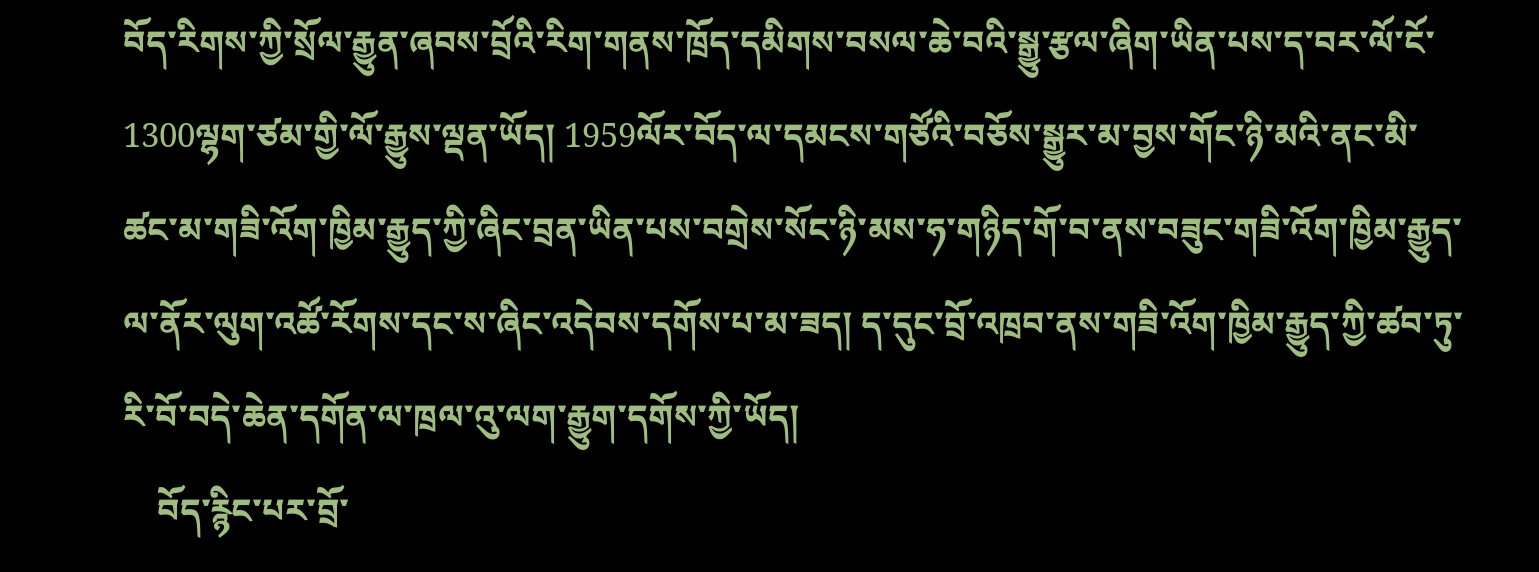བོད་རིགས་ཀྱི་སྲོལ་རྒྱུན་ཞབས་བྲོའི་རིག་གནས་ཁྲོད་དམིགས་བསལ་ཆེ་བའི་སྒྱུ་རྩལ་ཞིག་ཡིན་པས་ད་བར་ལོ་ངོ་1300ལྷག་ཙམ་གྱི་ལོ་རྒྱུས་ལྡན་ཡོད། 1959ལོར་བོད་ལ་དམངས་གཙོའི་བཅོས་སྒྱུར་མ་བྱས་གོང་ཉི་མའི་ནང་མི་ཚང་མ་གཟི་འོག་ཁྱིམ་རྒྱུད་ཀྱི་ཞིང་བྲན་ཡིན་པས་བགྲེས་སོང་ཉི་མས་ཧ་གཉིད་གོ་བ་ནས་བཟུང་གཟི་འོག་ཁྱིམ་རྒྱུད་ལ་ནོར་ལུག་འཚོ་རོགས་དང་ས་ཞིང་འདེབས་དགོས་པ་མ་ཟད། ད་དུང་བྲོ་འཁྲབ་ནས་གཟི་འོག་ཁྱིམ་རྒྱུད་ཀྱི་ཚབ་ཏུ་རི་བོ་བདེ་ཆེན་དགོན་ལ་ཁྲལ་འུ་ལག་རྒྱུག་དགོས་ཀྱི་ཡོད།
    བོད་རྙིང་པར་བྲོ་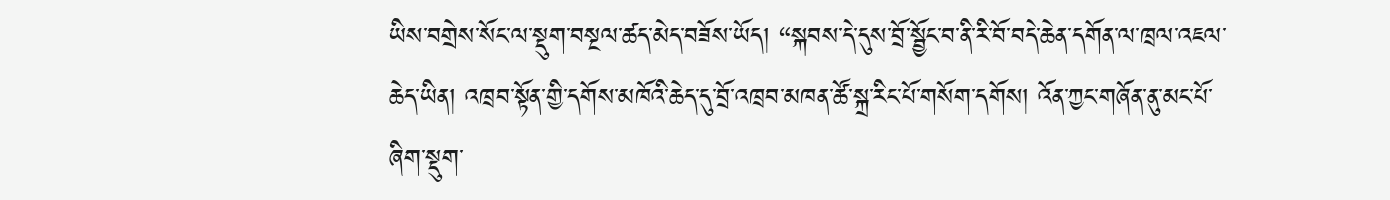ཡིས་བགྲེས་སོང་ལ་སྡུག་བསྔལ་ཚད་མེད་བཟོས་ཡོད། “སྐབས་དེ་དུས་བྲོ་སྦྱོང་བ་ནི་རི་བོ་བདེ་ཆེན་དགོན་ལ་ཁྲལ་འཇལ་ཆེད་ཡིན། འཁྲབ་སྟོན་གྱི་དགོས་མཁོའི་ཆེད་དུ་བྲོ་འཁྲབ་མཁན་ཚོ་སྐྲ་རིང་པོ་གསོག་དགོས། འོན་ཀྱང་གཞོན་ནུ་མང་པོ་ཞིག་སྡུག་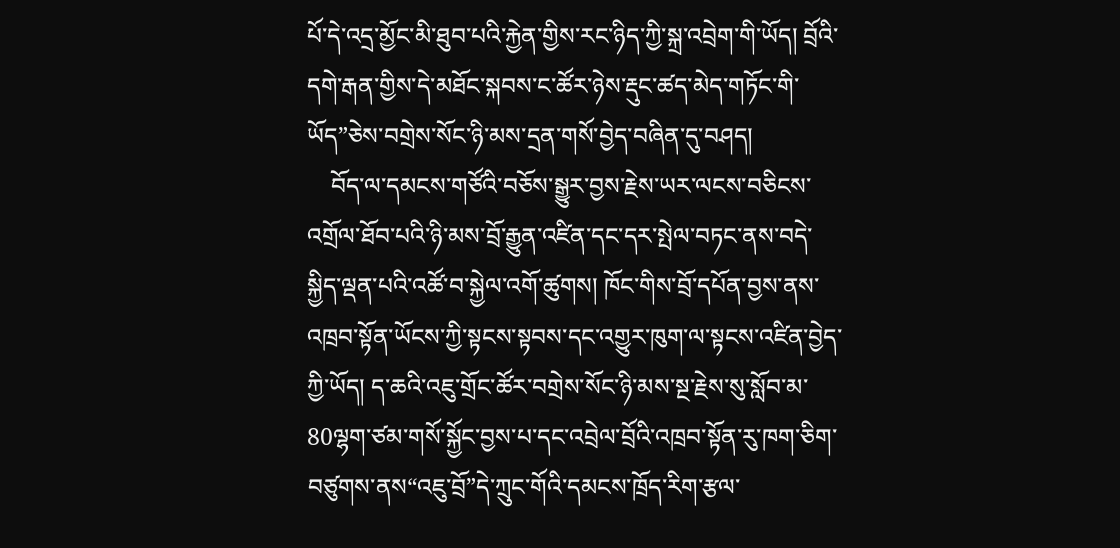པོ་དེ་འདྲ་མྱོང་མི་ཐུབ་པའི་རྐྱེན་གྱིས་རང་ཉིད་ཀྱི་སྐྲ་འབྲེག་གི་ཡོད། བྲོའི་དགེ་རྒན་གྱིས་དེ་མཐོང་སྐབས་ང་ཚོར་ཉེས་རྡུང་ཚད་མེད་གཏོང་གི་ཡོད”ཅེས་བགྲེས་སོང་ཉི་མས་དྲན་གསོ་བྱེད་བཞིན་དུ་བཤད།
    བོད་ལ་དམངས་གཙོའི་བཅོས་སྒྱུར་བྱས་རྗེས་ཡར་ལངས་བཅིངས་འགྲོལ་ཐོབ་པའི་ཉི་མས་བྲོ་རྒྱུན་འཛིན་དང་དར་སྤེལ་བཏང་ནས་བདེ་སྐྱིད་ལྡན་པའི་འཚོ་བ་སྐྱེལ་འགོ་ཚུགས། ཁོང་གིས་བྲོ་དཔོན་བྱས་ནས་འཁྲབ་སྟོན་ཡོངས་ཀྱི་སྟངས་སྟབས་དང་འགྱུར་ཁུག་ལ་སྟངས་འཛིན་བྱེད་ཀྱི་ཡོད། ད་ཆའི་འཇུ་གྲོང་ཚོར་བགྲེས་སོང་ཉི་མས་སྔ་རྗེས་སུ་སློབ་མ་80ལྷག་ཙམ་གསོ་སྐྱོང་བྱས་པ་དང་འབྲེལ་བྲོའི་འཁྲབ་སྟོན་རུ་ཁག་ཅིག་བཙུགས་ནས“འཇུ་བྲོ”དེ་ཀྲུང་གོའི་དམངས་ཁྲོད་རིག་རྩལ་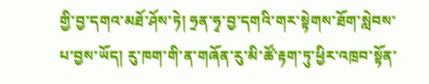གྱི་བྱ་དགའ་མཐོ་ཤོས་ཏེ། ཧྲན་ཧྭ་བྱ་དགའི་གར་སྟེགས་ཐོག་སླེབས་པ་བྱས་ཡོད། རུ་ཁག་གི་ན་གཞོན་རུ་མི་ཚོ་རྟག་ཏུ་ཕྱིར་འཁྲབ་སྟོན་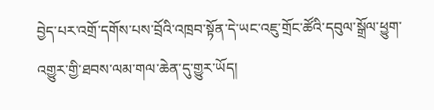བྱེད་པར་འགྲོ་དགོས་པས་བྲོའི་འཁྲབ་སྟོན་དེ་ཡང་འཇུ་གྲོང་ཚོའི་དབུལ་སྒྲོལ་ཕྱུག་འགྱུར་གྱི་ཐབས་ལམ་གལ་ཆེན་དུ་གྱུར་ཡོད།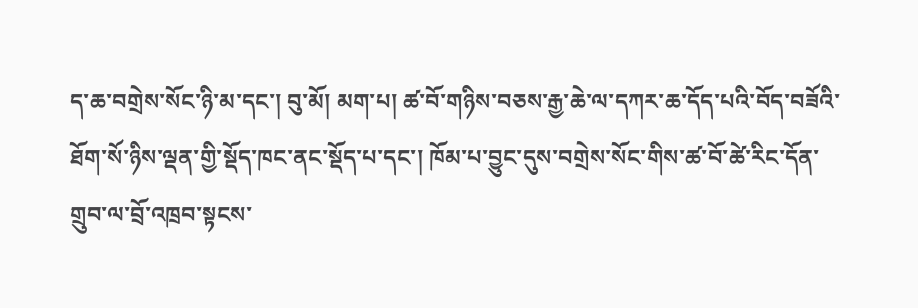ད་ཆ་བགྲེས་སོང་ཉི་མ་དང་། བུ་མོ། མག་པ། ཚ་བོ་གཉིས་བཅས་རྒྱ་ཆེ་ལ་དཀར་ཆ་དོད་པའི་བོད་བཟོའི་ཐོག་སོ་ཉིས་ལྡན་གྱི་སྡོད་ཁང་ནང་སྡོད་པ་དང་། ཁོམ་པ་བྱུང་དུས་བགྲེས་སོང་གིས་ཚ་བོ་ཚེ་རིང་དོན་གྲུབ་ལ་བྲོ་འཁྲབ་སྟངས་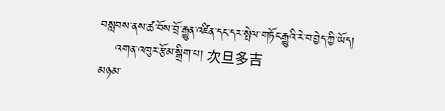བསླབས་ནས་ཚ་བོས་བྲོ་རྒྱུན་འཛིན་དང་དར་སྤེལ་གཏོང་རྒྱུའི་རེ་བ་བྱེད་ཀྱི་ཡོད།
    འགན་འཁུར་རྩོམ་སྒྲིག་པ། 次旦多吉
མཉམ་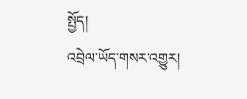སྤྱོད།
འབྲེལ་ཡོད་གསར་འགྱུར།